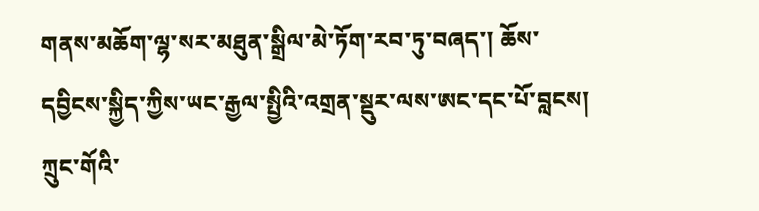གནས་མཆོག་ལྷ་སར་མཐུན་སྒྲིལ་མེ་ཏོག་རབ་ཏུ་བཞད་། ཆོས་དབྱིངས་སྐྱིད་ཀྱིས་ཡང་རྒྱལ་སྤྱིའི་འགྲན་སྡུར་ལས་ཨང་དང་པོ་བླངས། ཀྲུང་གོའི་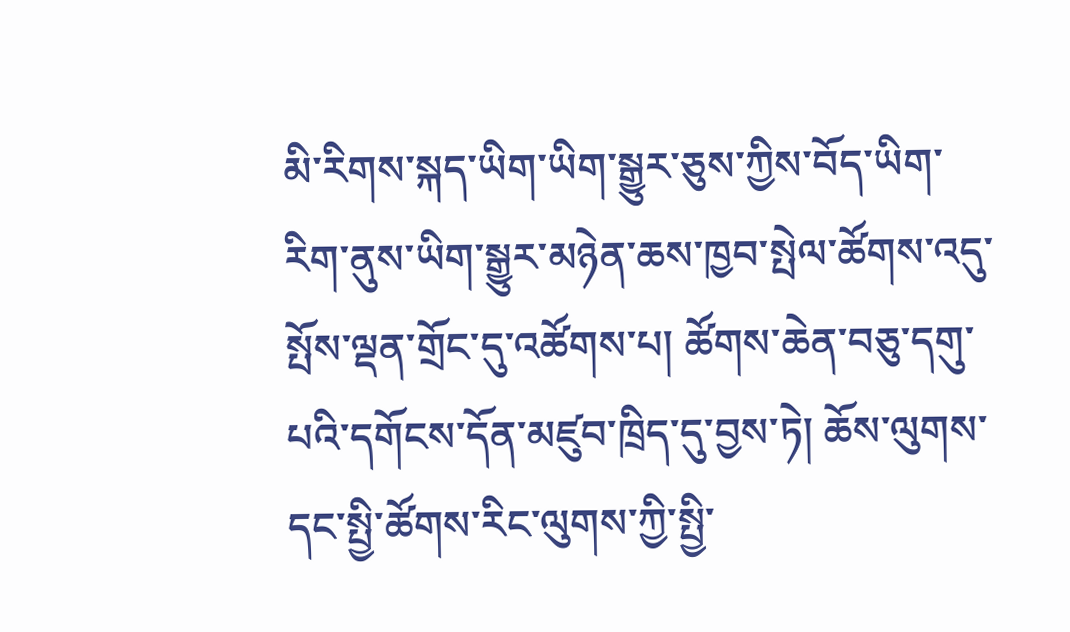མི་རིགས་སྐད་ཡིག་ཡིག་སྒྱུར་ཅུས་ཀྱིས་བོད་ཡིག་རིག་ནུས་ཡིག་སྒྱུར་མཉེན་ཆས་ཁྱབ་སྤེལ་ཚོགས་འདུ་སྤོས་ལྡན་གྲོང་དུ་འཚོགས་པ། ཚོགས་ཆེན་བཅུ་དགུ་པའི་དགོངས་དོན་མཛུབ་ཁྲིད་དུ་བྱས་ཏེ། ཆོས་ལུགས་དང་སྤྱི་ཚོགས་རིང་ལུགས་ཀྱི་སྤྱི་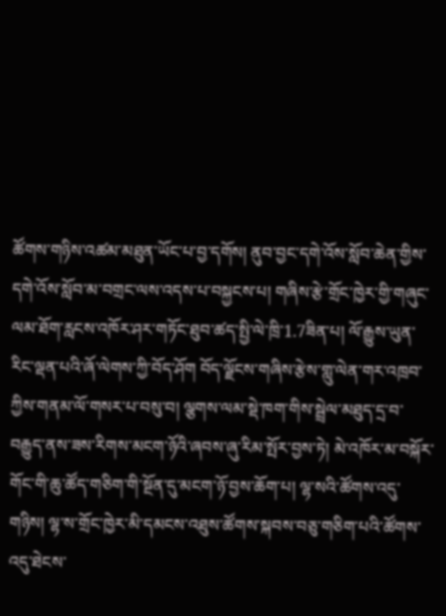ཚོགས་གཉིས་འཚམ་མཐུན་ཡོང་པ་བྱ་དགོས། ནུབ་བྱང་དགེ་འོས་སློབ་ཆེན་གྱིས་དགེ་འོས་སློབ་མ་བགྲང་ལས་འདས་པ་བསྐྱངས་པ། གཞིས་རྩེ་གྲོང་ཁྱེར་གྱི་གཞུང་ལམ་ཐོག་རླངས་འཁོར་ཤར་གཏོང་ཐུབ་ཚད་སྤྱི་ལེ་ཁྲི་1.7ཟིན་པ། ལོ་རྒྱུས་ཡུན་རིང་ལྡན་པའི་ཞོ་ལེགས་ཀྱི་བོད་ཤོག བོད་ལྗོངས་གཞིས་རྩེས་གླུ་ལེན་གར་འཁྲབ་ཀྱིས་གནམ་ལོ་གསར་པ་བསུ་བ། ལྕགས་ལམ་སྡེ་ཁག་གིས་སྦྲེལ་མཐུད་དྲ་བ་བརྒྱུད་ནས་ཟས་རིགས་མངག་ཉོའི་ཞབས་ཞུ་རིམ་སྤོར་བྱས་ཏེ། མེ་འཁོར་མ་བསྐོར་གོང་གི་ཆུ་ཚོད་གཅིག་གི་སྔོན་དུ་མངག་ཉོ་བྱས་ཆོག་པ། ལྷ་སའི་ཚོགས་འདུ་གཉིས། ལྷ་ས་གྲོང་ཁྱེར་མི་དམངས་འཐུས་ཚོགས་སྐབས་བཅུ་གཅིག་པའི་ཚོགས་འདུ་ཐེངས་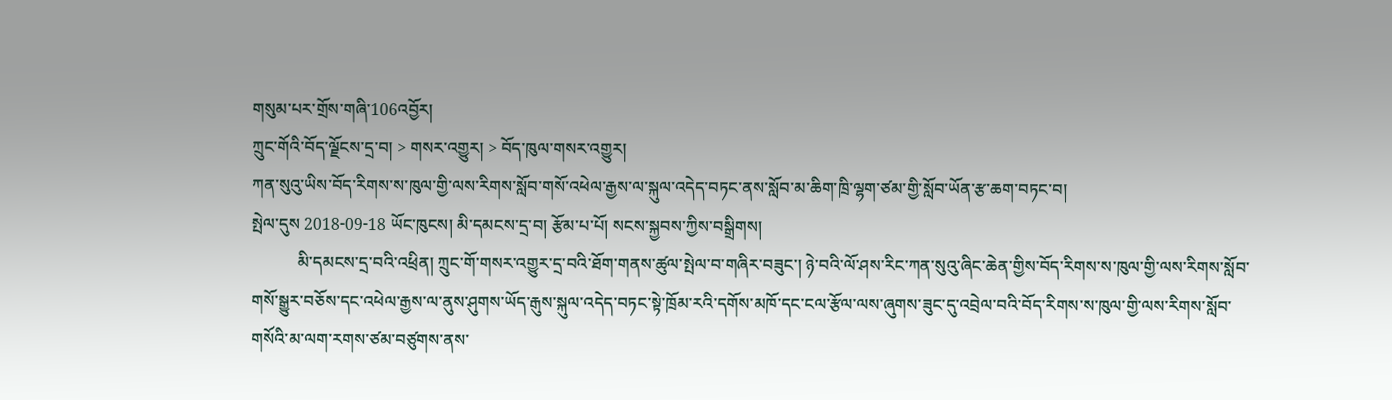གསུམ་པར་གྲོས་གཞི་106འབྱོར།
ཀྲུང་གོའི་བོད་ལྗོངས་དྲ་བ། > གསར་འགྱུར། > བོད་ཁུལ་གསར་འགྱུར།
ཀན་སུའུ་ཡིས་བོད་རིགས་ས་ཁུལ་གྱི་ལས་རིགས་སློབ་གསོ་འཕེལ་རྒྱས་ལ་སྐུལ་འདེད་བཏང་ནས་སློབ་མ་ཆིག་ཁྲི་ལྷག་ཙམ་གྱི་སློབ་ཡོན་རྩ་ཆག་བཏང་བ།
སྤེལ་དུས 2018-09-18 ཡོང་ཁུངས། མི་དམངས་དྲ་བ། རྩོམ་པ་པོ། སངས་སྐྱབས་ཀྱིས་བསྒྲིགས།
           མི་དམངས་དྲ་བའི་འཕྲིན། ཀྲུང་གོ་གསར་འགྱུར་དྲ་བའི་ཐོག་གནས་ཚུལ་སྤེལ་བ་གཞིར་བཟུང་། ཉེ་བའི་ལོ་ཤས་རིང་ཀན་སུའུ་ཞིང་ཆེན་གྱིས་བོད་རིགས་ས་ཁུལ་གྱི་ལས་རིགས་སློབ་གསོ་སྒྱུར་བཅོས་དང་འཕེལ་རྒྱས་ལ་ནུས་ཤུགས་ཡོད་རྒུས་སྐུལ་འདེད་བཏང་སྟེ་ཁྲོམ་རའི་དགོས་མཁོ་དང་ངལ་རྩོལ་ལས་ཞུགས་ཟུང་དུ་འབྲེལ་བའི་བོད་རིགས་ས་ཁུལ་གྱི་ལས་རིགས་སློབ་གསོའི་མ་ལག་རགས་ཙམ་བཙུགས་ནས་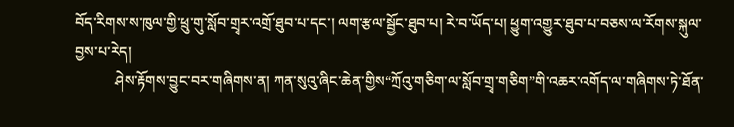བོད་རིགས་ས་ཁུལ་གྱི་ཕྲུ་གུ་སློབ་གྲྭར་འགྲོ་ཐུབ་པ་དང་། ལག་རྩལ་སྦྱོང་ཐུབ་པ། རེ་བ་ཡོད་པ། ཕྱུག་འགྱུར་ཐུབ་པ་བཅས་ལ་རོགས་སྐུལ་བྱས་པ་རེད།
           ཤེས་རྟོགས་བྱུང་བར་གཞིགས་ན། ཀན་སུའུ་ཞིང་ཆེན་གྱིས“ཀྲོའུ་གཅིག་ལ་སློབ་གྲྭ་གཅིག”གི་འཆར་འགོད་ལ་གཞིགས་ཏེ་ཐོན་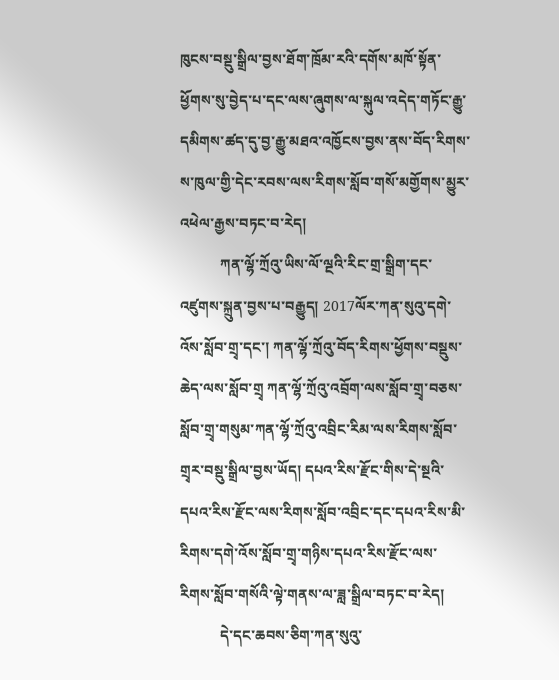ཁུངས་བསྡུ་སྒྲིལ་བྱས་ཐོག་ཁྲོམ་རའི་དགོས་མཁོ་སྟོན་ཕྱོགས་སུ་བྱེད་པ་དང་ལས་ཞུགས་ལ་སྐུལ་འདེད་གཏོང་རྒྱུ་དམིགས་ཚད་དུ་བྱ་རྒྱུ་མཐའ་འཁྱོངས་བྱས་ནས་བོད་རིགས་ས་ཁུལ་གྱི་དེང་རབས་ལས་རིགས་སློབ་གསོ་མགྱོགས་མྱུར་འཕེལ་རྒྱས་བཏང་བ་རེད།
           ཀན་ལྷོ་ཀྲོའུ་ཡིས་ལོ་ལྔའི་རིང་གྲ་སྒྲིག་དང་འཛུགས་སྐྲུན་བྱས་པ་བརྒྱུད། 2017ལོར་ཀན་སུའུ་དགེ་འོས་སློབ་གྲྭ་དང་། ཀན་ལྷོ་ཀྲོའུ་བོད་རིགས་ཕྱོགས་བསྡུས་ཆེད་ལས་སློབ་གྲྭ ཀན་ལྷོ་ཀྲོའུ་འབྲོག་ལས་སློབ་གྲྭ་བཅས་སློབ་གྲྭ་གསུམ་ཀན་ལྷོ་ཀྲོའུ་འབྲིང་རིམ་ལས་རིགས་སློབ་གྲྭར་བསྡུ་སྒྲིལ་བྱས་ཡོད། དཔའ་རིས་རྫོང་གིས་དེ་སྔའི་དཔའ་རིས་རྫོང་ལས་རིགས་སློབ་འབྲིང་དང་དཔའ་རིས་མི་རིགས་དགེ་འོས་སློབ་གྲྭ་གཉིས་དཔའ་རིས་རྫོང་ལས་རིགས་སློབ་གསོའི་ལྟེ་གནས་ལ་ཟླ་སྒྲིལ་བཏང་བ་རེད།
           དེ་དང་ཆབས་ཅིག་ཀན་སུའུ་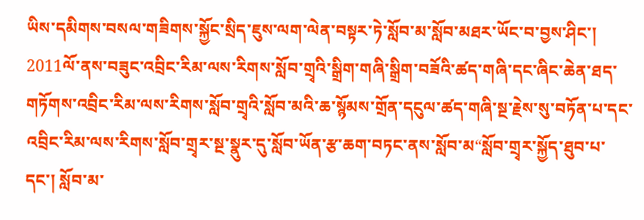ཡིས་དམིགས་བསལ་གཟིགས་སྐྱོང་སྲིད་ཇུས་ལག་ལེན་བསྟར་ཏེ་སློབ་མ་སློབ་མཐར་ཡོང་བ་བྱས་ཤིང་། 2011ལོ་ནས་བཟུང་འབྲིང་རིམ་ལས་རིགས་སློབ་གྲྭའི་སྒྲིག་གཞི་སྒྲིག་བཟོའི་ཚད་གཞི་དང་ཞིང་ཆེན་ཐད་གཏོགས་འབྲིང་རིམ་ལས་རིགས་སློབ་གྲྭའི་སློབ་མའི་ཆ་སྙོམས་གྲོན་དངུལ་ཚད་གཞི་སྔ་རྗེས་སུ་བཏོན་པ་དང་འབྲིང་རིམ་ལས་རིགས་སློབ་གྲྭར་སྔ་སྣུར་དུ་སློབ་ཡོན་རྩ་ཆག་བཏང་ནས་སློབ་མ“སློབ་གྲྭར་སྐྱོད་ཐུབ་པ་དང་། སློབ་མ་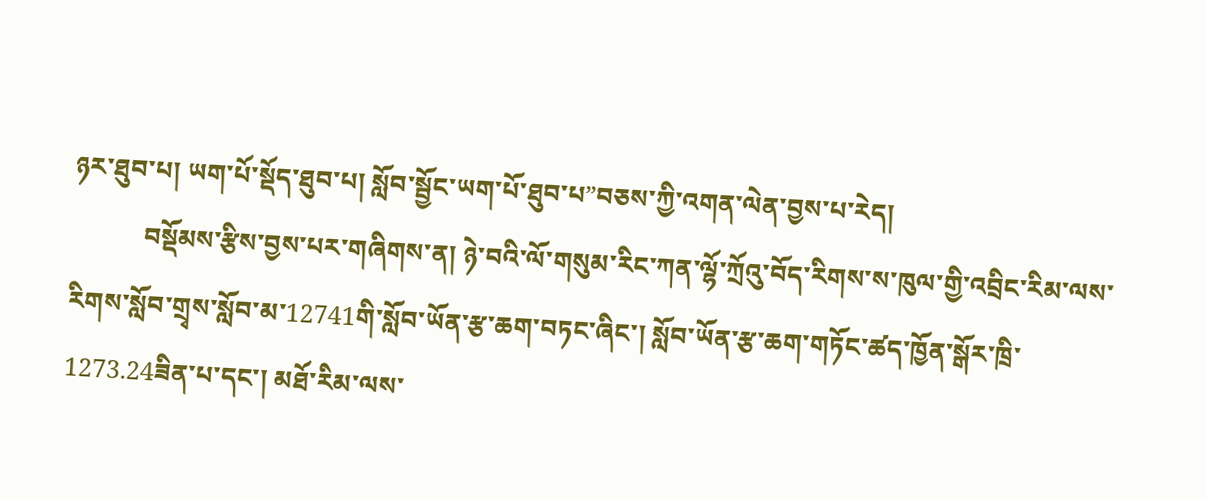ཉར་ཐུབ་པ། ཡག་པོ་སྡོད་ཐུབ་པ། སློབ་སྦྱོང་ཡག་པོ་ཐུབ་པ”བཅས་ཀྱི་འགན་ལེན་བྱས་པ་རེད།
           བསྡོམས་རྩིས་བྱས་པར་གཞིགས་ན། ཉེ་བའི་ལོ་གསུམ་རིང་ཀན་ལྷོ་ཀྲོའུ་བོད་རིགས་ས་ཁུལ་གྱི་འབྲིང་རིམ་ལས་རིགས་སློབ་གྲྭས་སློབ་མ་12741གི་སློབ་ཡོན་རྩ་ཆག་བཏང་ཞིང་། སློབ་ཡོན་རྩ་ཆག་གཏོང་ཚད་ཁྱོན་སྒོར་ཁྲི་1273.24ཟིན་པ་དང་། མཐོ་རིམ་ལས་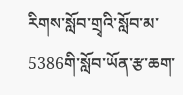རིགས་སློབ་གྲྭའི་སློབ་མ་5386གི་སློབ་ཡོན་རྩ་ཆག་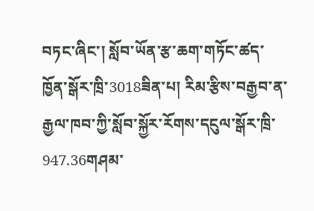བཏང་ཞིང་། སློབ་ཡོན་རྩ་ཆག་གཏོང་ཚད་ཁྱོན་སྒོར་ཁྲི་3018ཟིན་པ། རིམ་རྩིས་བརྒྱབ་ན་རྒྱལ་ཁབ་ཀྱི་སློབ་སྐྱོར་རོགས་དངུལ་སྒོར་ཁྲི་947.36གཤམ་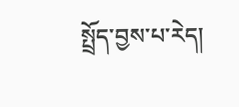སྤྲོད་བྱས་པ་རེད།